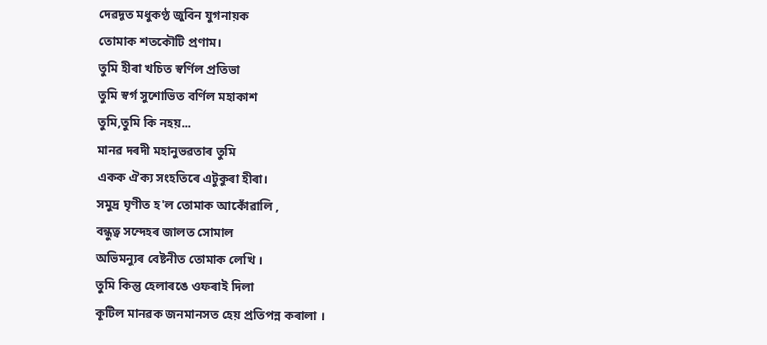দেৱদূত মধুকণ্ঠ জুবিন যুগনায়ক
তোমাক শতকৌটি প্ৰণাম।
তুমি হীৰা খচিত স্বৰ্ণিল প্ৰতিভা
তুমি স্বৰ্গ সুশোভিত বৰ্ণিল মহাকাশ
তুমি,তুমি কি নহয়...
মানৱ দৰদী মহানুভৱতাৰ তুমি
একক ঐক্য সংহতিৰে এটুকুৰা হীৰা।
সমুদ্ৰ ঘৃণীত হ'ল তোমাক আকোঁৱালি ,
বন্ধুত্ব সন্দেহৰ জালত সোমাল
অভিমন্যুৰ বেষ্টনীত তোমাক লেখি ।
তুমি কিন্তু হেলাৰঙে ওফৰাই দিলা
কূটিল মানৱক জনমানসত হেয় প্ৰতিপন্ন কৰালা ।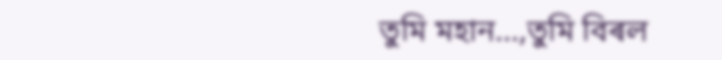তুমি মহান...,তুমি বিৰল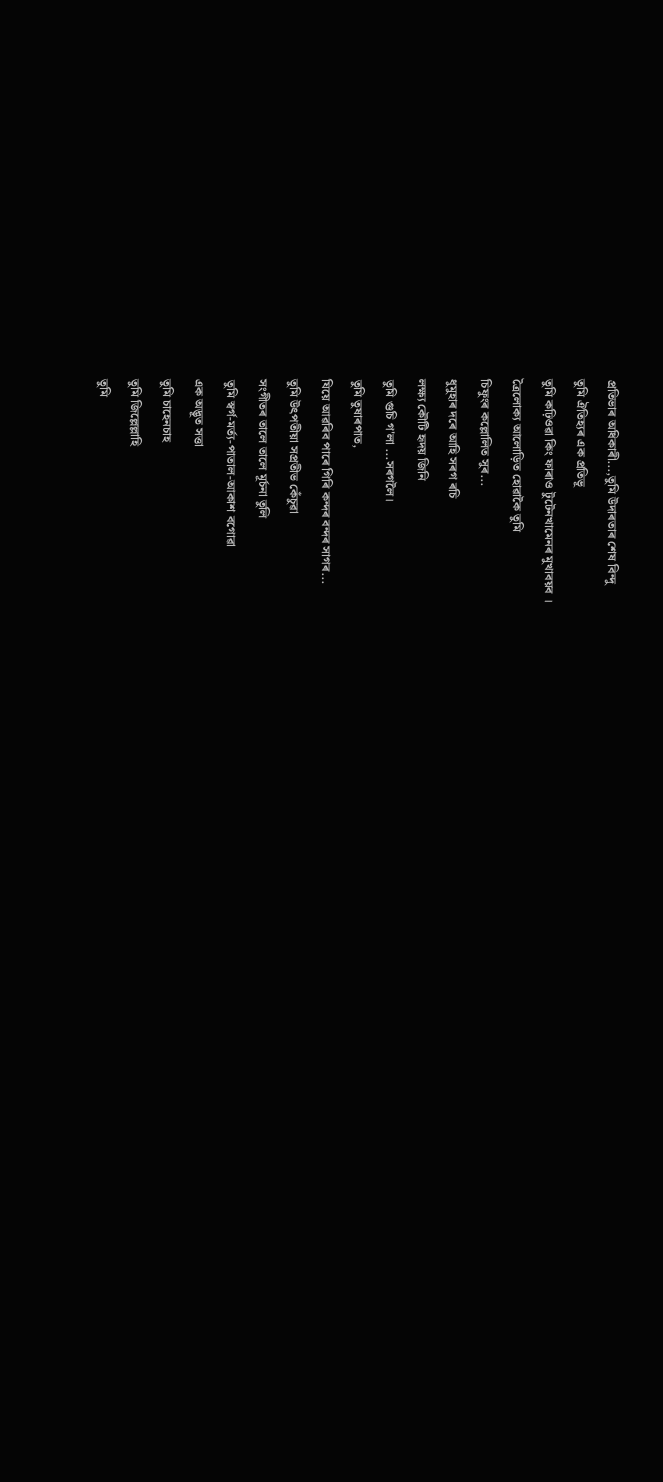প্ৰতিভাৰ অধিকাৰী...,তুমি উদাৰতাৰ শেষ বিন্দু
তুমি ঐতিহ্যৰ এক প্ৰতিভূ
তুমি কঢ়িওৱা কিং ফাৰাও টুটেনখামেনৰ মুখাবয়ব ।
ত্ৰৈলোক্য আলোড়িত হোৱাকৈ তুমি
চিফুংৰ কল্লোলিত সুৰ...
ধুমুহাৰ দৰে আহি সৰগ ৰচি
লক্ষ্য কৌটি হৃদয় জিনি
তুমি গুচি গ'লা ...সৰগলৈ।
তুমি তুষাৰপাত,
যিয়ে আৱৰিব পাৰে গিৰি কন্দৰ বন্দৰ সাগৰ...
তুমি উৎপতীয়া সপ্ৰতীভ কেঁচুৱা
সংগীতৰ তালে তালে মূৰ্চনা তুলি
তুমি স্বৰ্গ-মৰ্ত্য-পাতাল-আকাশ বগোৱা
এক অদ্ভূত সত্তা
তুমি চাহেনচাহ
তুমি জিল্লেল্লাহি
তুমি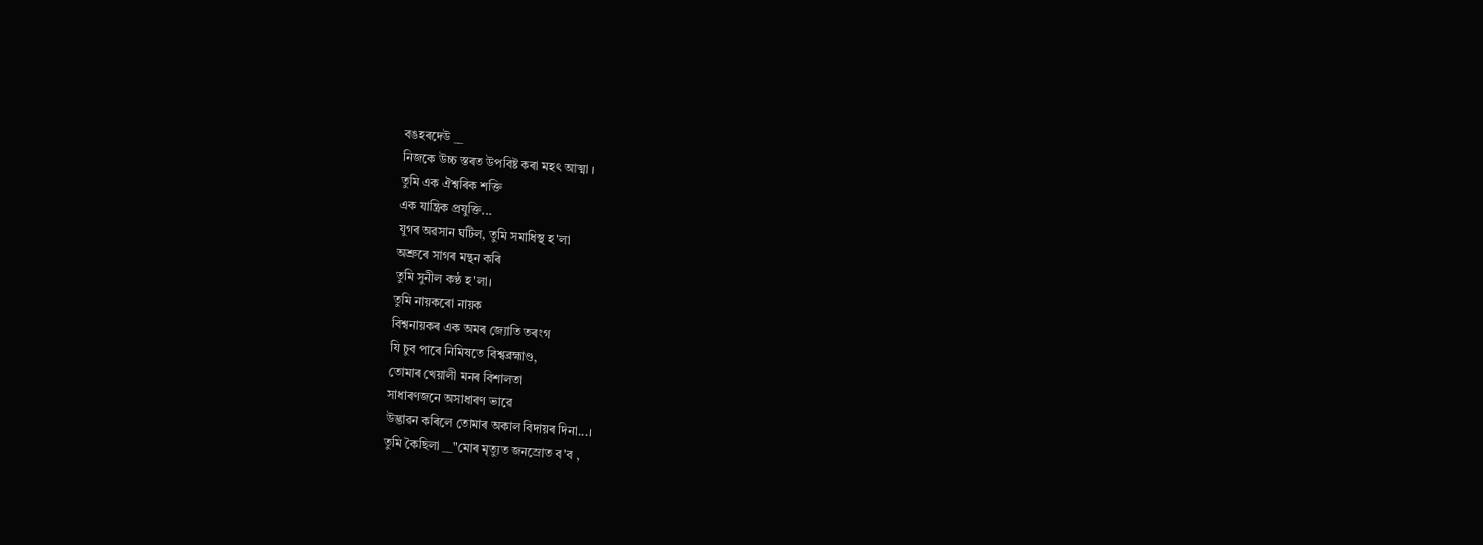বঙহৰদেউ __
নিজকে উচ্চ স্তৰত উপবিষ্ট কৰা মহৎ আত্মা ।
তুমি এক ঐশ্বৰিক শক্তি
এক যান্ত্ৰিক প্ৰযুক্তি...
যুগৰ অৱসান ঘটিল, তুমি সমাধিস্থ হ'লা
অশ্ৰুৰে সাগৰ মন্থন কৰি
তুমি সুনীল কণ্ঠ হ'লা।
তুমি নায়কৰো নায়ক
বিশ্বনায়কৰ এক অমৰ জ্যোতি তৰংগ
যি চুব পাৰে নিমিষতে বিশ্বব্ৰহ্মাণ্ড,
তোমাৰ খেয়ালী মনৰ বিশালতা
সাধাৰণজনে অসাধাৰণ ভাৱে
উদ্ভাৱন কৰিলে তোমাৰ অকাল বিদায়ৰ দিনা...।
তুমি কৈছিলা __"মোৰ মৃত্যুত জনস্ৰোত ব'ব ,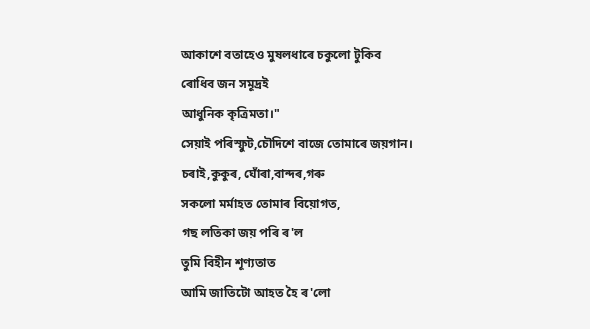আকাশে বতাহেও মুষলধাৰে চকুলো টুকিব
ৰোধিব জন সমূদ্ৰই
আধুনিক কৃত্ৰিমতা।"
সেয়াই পৰিস্ফুট,চৌদিশে বাজে তোমাৰে জয়গান।
চৰাই,কুকুৰ, ঘোঁৰা,বান্দৰ,গৰু
সকলো মৰ্মাহত তোমাৰ বিয়োগত,
গছ লতিকা জয় পৰি ৰ'ল
তুমি বিহীন শূণ্যতাত
আমি জাতিটো আহত হৈ ৰ'লো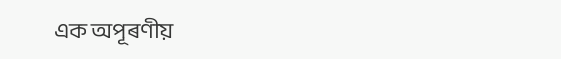এক অপূৰণীয়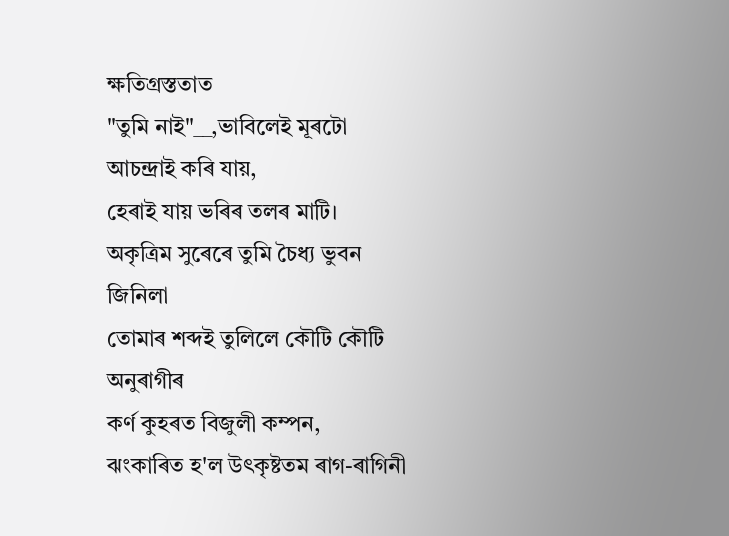ক্ষতিগ্ৰস্ততাত
"তুমি নাই"__,ভাবিলেই মূৰটো আচন্দ্ৰাই কৰি যায়,
হেৰাই যায় ভৰিৰ তলৰ মাটি।
অকৃত্ৰিম সুৰেৰে তুমি চৈধ্য ভুবন জিনিলা
তোমাৰ শব্দই তুলিলে কৌটি কৌটি অনুৰাগীৰ
কৰ্ণ কুহৰত বিজুলী কম্পন,
ঝংকাৰিত হ'ল উৎকৃষ্টতম ৰাগ-ৰাগিনী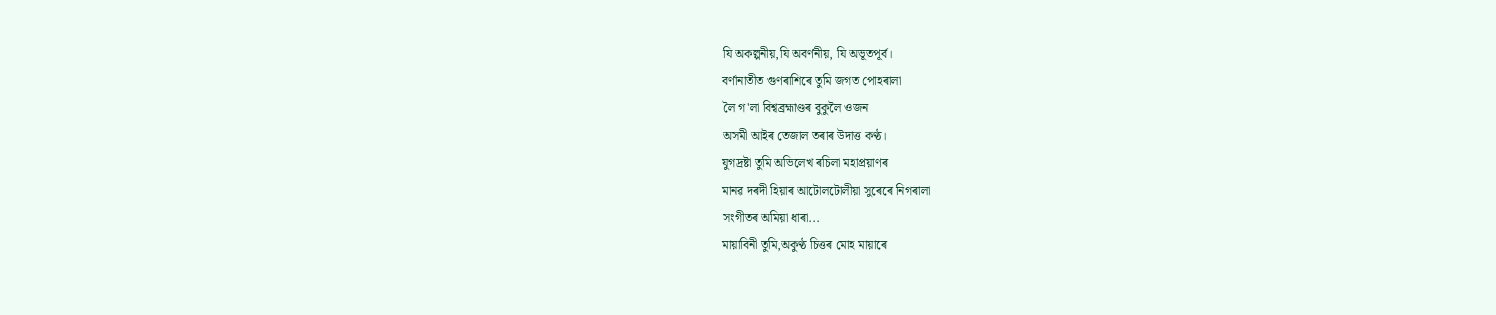যি অকল্পনীয়,যি অবৰ্ণনীয়, যি অভূতপূৰ্ব।
বৰ্ণানাতীত গুণৰাশিৰে তুমি জগত পোহৰালা
লৈ গ'লা বিশ্বব্ৰহ্মাণ্ডৰ বুকুলৈ ওজন
অসমী আইৰ তেজাল তৰাৰ উদাত্ত কণ্ঠ।
যুগদ্ৰষ্টা তুমি অভিলেখ ৰচিলা মহাপ্ৰয়াণৰ
মানৱ দৰদী হিয়াৰ আটোলটোলীয়া সুৰেৰে নিগৰালা
সংগীতৰ অমিয়া ধাৰা...
মায়াবিনী তুমি,অকুণ্ঠ চিত্তৰ মোহ মায়াৰে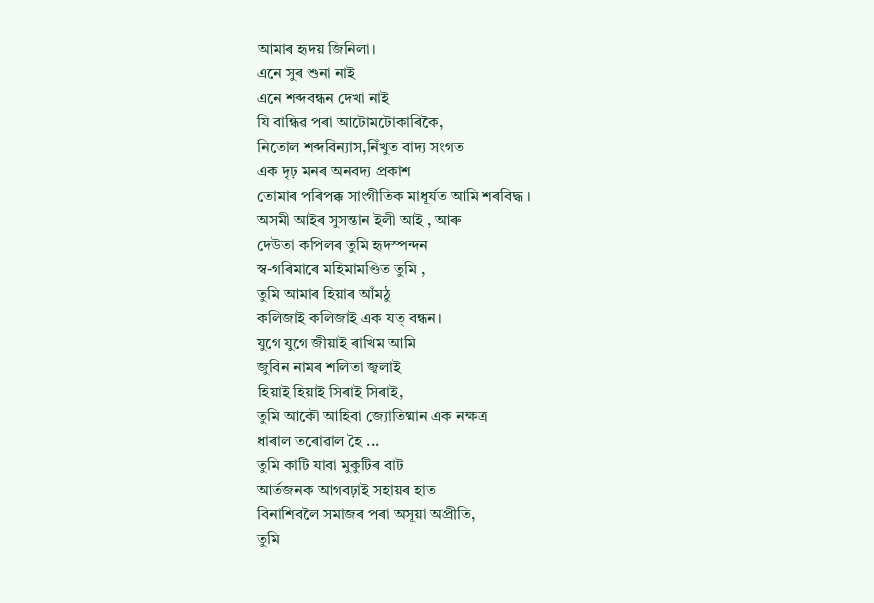আমাৰ হৃদয় জিনিলা।
এনে সুৰ শুনা নাই
এনে শব্দবন্ধন দেখা নাই
যি বান্ধিৱ পৰা আটোমটোকাৰিকৈ,
নিতোল শব্দবিন্যাস,নিঁখুত বাদ্য সংগত
এক দৃঢ় মনৰ অনবদ্য প্ৰকাশ
তোমাৰ পৰিপক্ক সাংগীতিক মাধূৰ্যত আমি শৰবিদ্ধ ।
অসমী আইৰ সুসন্তান ইলী আই , আৰু
দেউতা কপিলৰ তুমি হৃদস্পন্দন
স্ব-গৰিমাৰে মহিমামণ্ডিত তুমি ,
তুমি আমাৰ হিয়াৰ আঁমঠু
কলিজাই কলিজাই এক যত্ বন্ধন।
যুগে যুগে জীয়াই ৰাখিম আমি
জুবিন নামৰ শলিতা জ্বলাই
হিয়াই হিয়াই সিৰাই সিৰাই,
তুমি আকৌ আহিবা জ্যোতিষ্মান এক নক্ষত্ৰ
ধাৰাল তৰোৱাল হৈ ...
তুমি কাটি যাবা মুকুটিৰ বাট
আৰ্তজনক আগবঢ়াই সহায়ৰ হাত
বিনাশিবলৈ সমাজৰ পৰা অসূয়া অপ্ৰীতি,
তুমি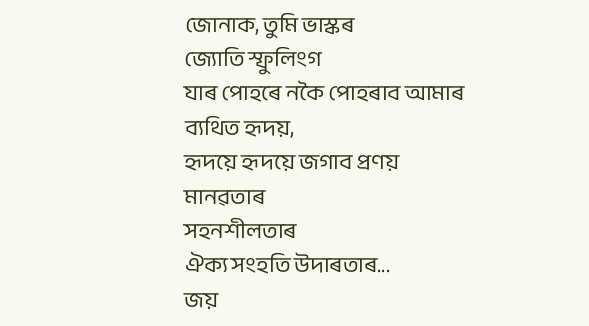জোনাক, তুমি ভাস্কৰ
জ্যোতি স্ফুলিংগ
যাৰ পোহৰে নকৈ পোহৰাব আমাৰ ব্যথিত হৃদয়,
হৃদয়ে হৃদয়ে জগাব প্ৰণয়
মানৱতাৰ
সহনশীলতাৰ
ঐক্য সংহতি উদাৰতাৰ...
জয়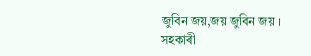জুবিন জয়,জয় জুবিন জয় ।
সহকাৰী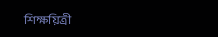শিক্ষয়িত্ৰী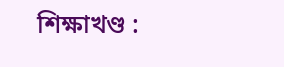শিক্ষাখণ্ড :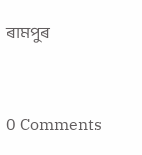ৰামপুৰ


0 Comments